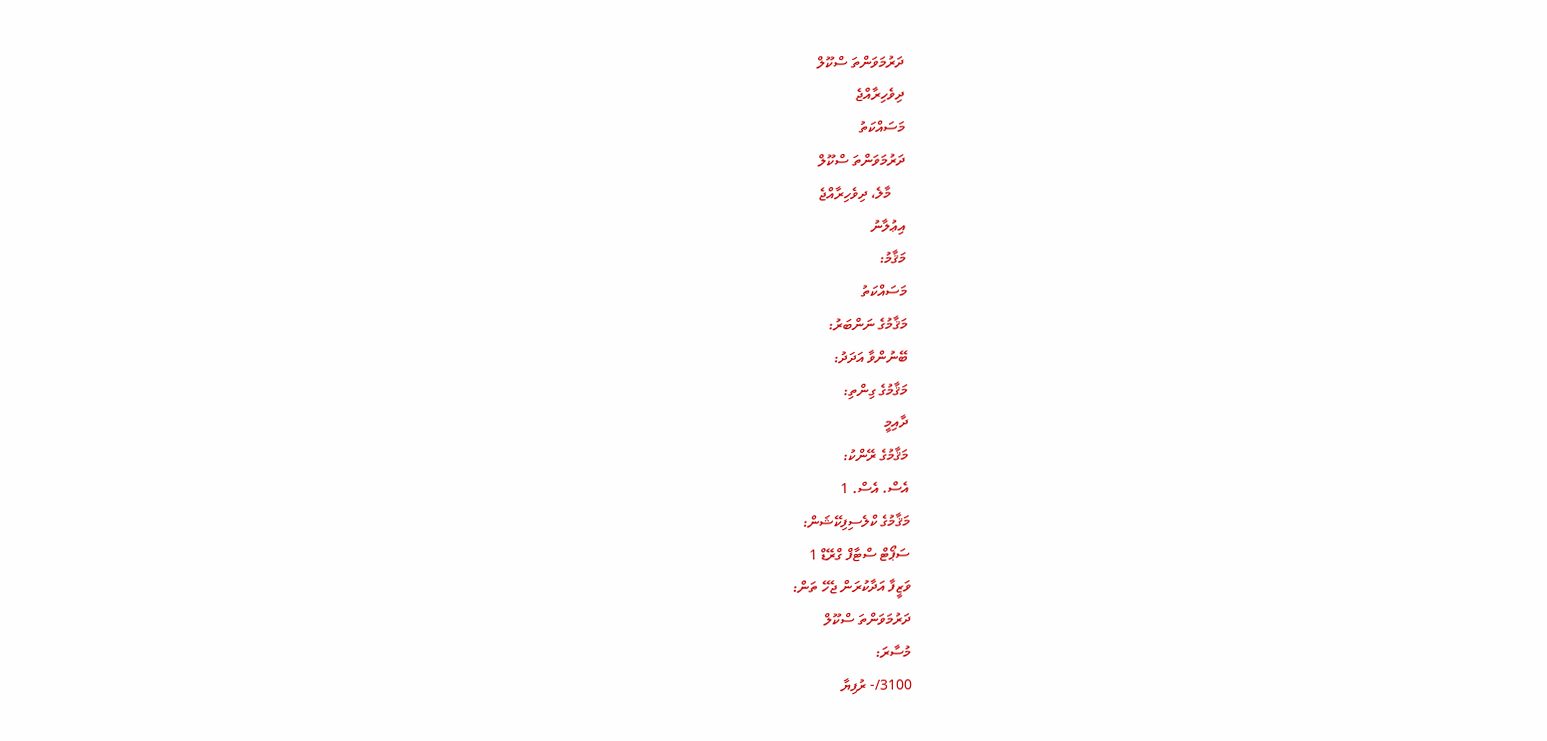ދަރުމަވަންތަ ސްކޫލް
ދިވެހިރާއްޖެ
މަސައްކަތު
ދަރުމަވަންތަ ސްކޫލް
    މާލެ، ދިވެހިރާއްޖެ
އިޢުލާނު
މަޤާމު:
މަސައްކަތު
މަޤާމުގެ ނަންބަރު:
ބޭނުންވާ އަދަދު:
މަޤާމުގެ ގިންތި:
ދާއިމީ
މަޤާމުގެ ރޭންކު:
އެސް. އެސް. 1
މަޤާމުގެ ކްލެސިފިކޭޝަން:
ސަޕޯޓް ސްޓާފް ގްރޭޑް 1
ވަޒީފާ އަދާކުރަން ޖެހޭ ތަން:
ދަރުމަވަންތަ ސްކޫލް
މުސާރަ:
3100/- ރުފިޔާ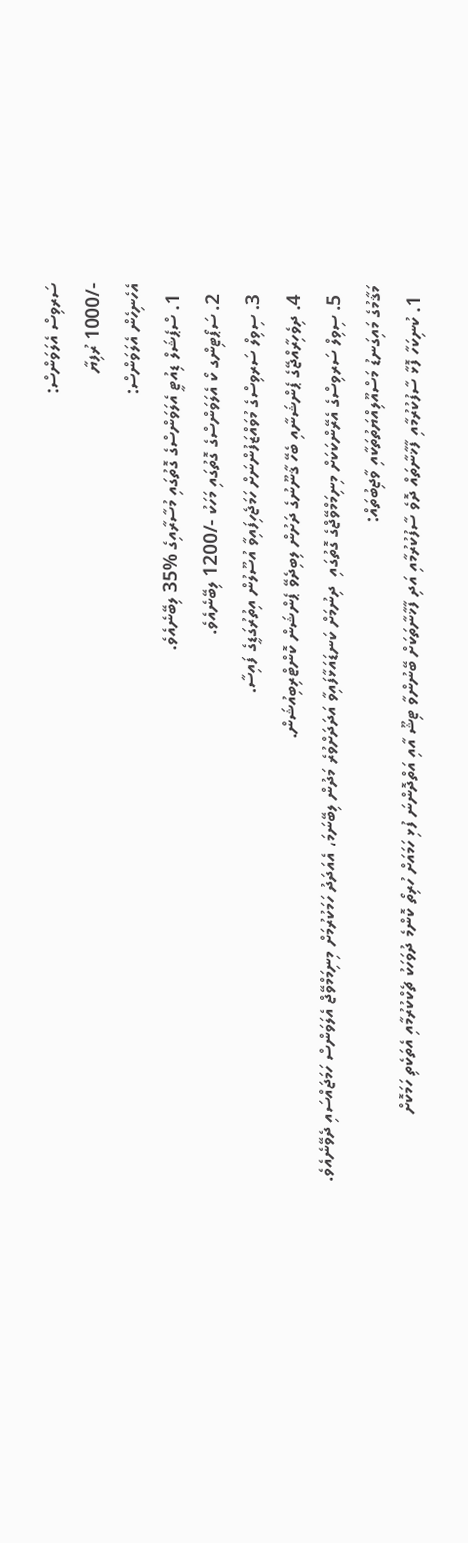ސަރވިސް އެލަވަންސް:
-/1000 ރުފިޔާ
އެހެނިހެން އެލަވަންސް:
  1. ސްޕެޝަލް ޑިއުޓީ އެލަވަންސްގެ ގޮތުގައި މުސާރާއިގެ %35 ލިބޭނެއެވެ.
  2. ސަޕޯޓިންގ ކޯ އެލަވަންސްގެ ގޮތުގައި މަހަކު -/1200 ލިބޭނެއެވެ.
  3. ސިވިލް ސަރވިސްގެ މުވައްޒަފުންނަށް ހަމަޖެހިފައިވާ އުސޫލުން އިތުރުގަޑީގެ ފައިސާ.
  4. ދިވެހިރާއްޖޭގެ ޕެންޝަނާއި ބެހޭ ޤާނޫނުގެ ދަށުން ލިބިދެވޭ ޕެންޝަން ކޮންޓްރިބިއުޝަން.
  5. ސިވިލް ސަރވިސްގެ އެރޭންކަކަށް މިނިމަމްވޭޖްގެ ގޮތުގައި  ދިނުމަށް ކަނޑައަޅާފައިވާ އަދަދަށްވުރެ މަދުން ލިބޭނަމަ، އެއަދަދު ހަމަކުރުމަށް މިނިމަމްވޭޖް އެލަވަންސް ހަމަޖައްސައި ދެވޭނެއެވެ.
މަޤާމުގެ މައިގަނޑު މަސްއޫލިއްޔަތުތަކާއި ވާޖިބުތައް:
  1. ކުނިކަހާ ފޮޅާ ސާފުކުރުމާއި ފާޚާނާތައް ދޮވެ ސާފުކުރުމާއި އަދި ފާޚާނާތަކަށް ބޭނުންވާ ޓިޝޫ އާއި އަތްދޮންނަ ފުޅި ހަމައަށް ހުރިތޯ ކޮންމެ ދުވަހަކު ޗެކްކުރުމާއި އެތަކެތި ހަމަކޮށް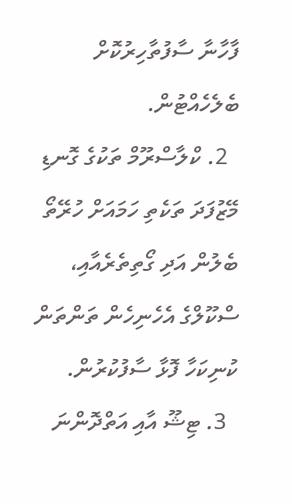ފާހާނާ ސާފުތާހިރުކޮށް ބެލެހެއްޓުން.
  2. ކްލާސްރޫމް ތަކުގެ ގޮނޑި މޭޒުފަދަ ތަކެތި ހަމައަށް ހުރޭތޯ ބެލުން އަދި ގޯތިތެރެއާއި، ސްކޫލްގެ އެހެނިހެން ތަންތަން ކުނިކަހާ ފޮޅާ ސާފުކުރުން.
  3. ޓިޝޫ އާއި އަތްދޮންނަ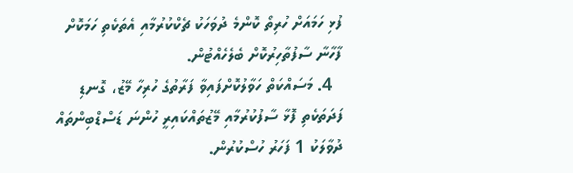ފުޅި ހަމައަށް ހުރިތޯ ކޮންމެ ދުވަހަކު ޗެކްކުރުމާއި އެތަކެތި ހަމަކޮށް ފާހާނާ ސާފުތާހިރުކޮށް ބެލެހެއްޓުން.
  4. މަސައްކަތް ހަވާލުކޮށްފައިވާ ފަރާތުގެ ހުރިހާ މޭޒު، ގޮނޑި ފަދަތަކެތި ފޮޅާ ސާފުކުރުމާއި މޭޒުތައްކައިރީ ހުންނަ ޑަސްޑްބިންތައް ދުވާލަކު 1 ފަހަރު ހުސްކުރުން.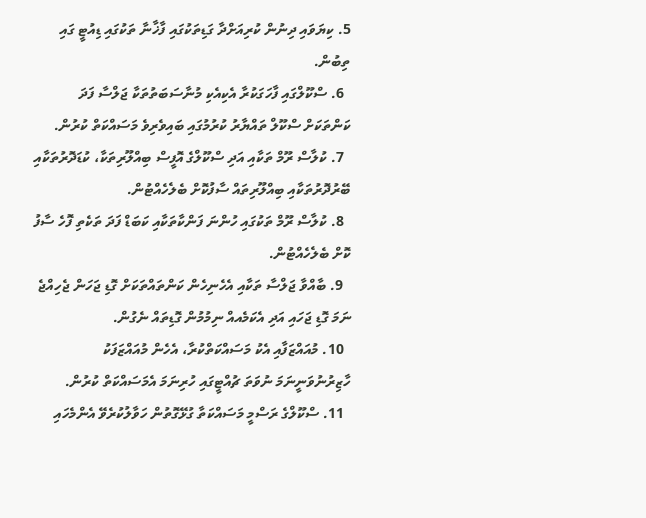5. ކިޔަވައި ދިނުން ކުރިއަށްދާ ގަޑިތަކުގައި ފާޚާނާ ތަކުގައި ޑިއުޓީ ގައި ތިބުން.
  6. ސްކޫލްގައި ފާހަގަކުރާ އެކިއެކި މުނާސަބަތުތަކާ ޖަލްސާ ފަދަ ކަންތަކަށް ސްކޫލް ތައްޔާރު ކުރުމުގައި ބައިވެރިވެ މަސައްކަތް ކުރުން.
  7. ކުލާސް ރޫމް ތަކާއި އަދި ސްކޫލްގެ އޮފީސް ބިއްލޫރިތަކާ، ކުޑަދޮރުތަކާއި ބޭރުދޮރުތަކާއި ބިއްލޫރިތައް ސާފުކޮށް ބެލެހެއްޓުން.
  8. ކުލާސް ރޫމް ތަކުގައި ހުންނަ ފަންކާތަކާއި ކަބަޑް ފަދަ ތަކެތި ފޮހެ ސާފު ކޮށް ބެލެހެއްޓުން.
  9. ބާއްވާ ޖަލްސާ ތަކާއި އެހެނިހެން ކަންތައްތަކަށް ގޮޑި ޖަހަން ޖެހިއްޖެ ނަމަ ގޮޑި ޖަހައި އަދި އެކަމެއއް ނިމުމުން ގޮޑިތައް ނެގުން.
  10. މުއައްޒަފާއި އެކު މަސައްކަތްކުރާ، އެހެން މުއައްޒަފަކު  ހާޒިރުނުވަނީނަމަ ނުވަތަ ޗުއްޓީގައި ހުރިނަމަ އެމަސައްކަތް ކުރުން.
  11. ސްކޫލްގެ ރަސްމީ މަސައްކަތާ ގުޅޭގޮތުން ހަވާލުކުރެވޭ އެންމެހައި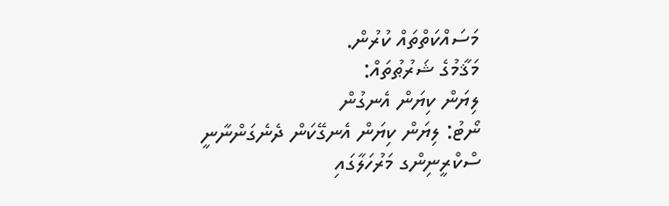މަސައްކަތްތައް ކުރުން.
މަޤާމުގެ ޝަރުޠުތައް:
ލިޔަން ކިޔަން އެނގުން
ނޯޓު: ލިޔަން ކިޔަން އެނގޭކަން ދެނެގަންނާނީ
ސްކްރީނިންގ މަރުހަލާގައި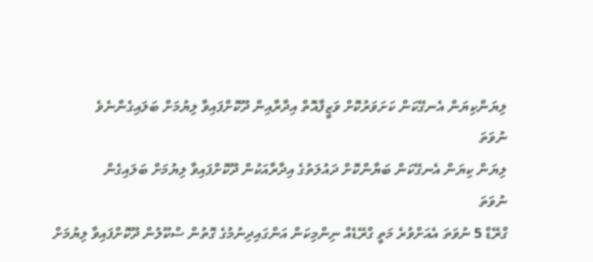ލިޔަންކިޔަން އެނގޭކަން ކަށަވަރުކޮށް ވަޒީފާއޮތް އިދާރާއިން ދޫކޮށްފައިވާ ލިޔުމަށް ބަލައިގެންނެވެ
ނުވަތަ
ލިޔަން ކިޔަން އެނގޭކަން ބަޔާންކޮށް ދައުލަތުގެ އިދާރާއަކުން ދޫކޮށްފައިވާ ލިޔުމަށް ބަލައިގެން
ނުވަތަ
ގްރޭޑް 5 ނުވަތަ އެއަށްވުރެ މަތީ ގްރޭޑެއް ނިންމިކަން އަންގައިދިނުމުގެ ގޮތުން ސްކޫލުން ދޫކޮށްފައިވާ ލިޔުމަށް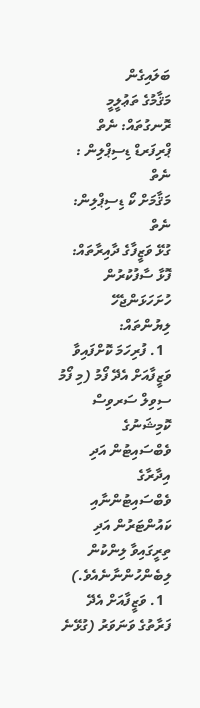ބަލައިގެން
މަޤާމުގެ ތަޢުލީމީ ރޮނގުތައް: ނެތް
ޕްރިފަރޑް ޑިސިޕްލިން : ނެތް
މަޤާމަށް ކޯ ޑިސިޕްލިން: ނެތް
ގުޅޭ ވަޒީފާގެ ދާއިރާތައް: ފޮޅާ ސާފުކުރުން
ހުށަހަޅަންޖެހޭ ލިޔުންތައް:
  1. ފުރިހަމަ ކޮށްފައިވާ ވަޒީފާއަށް އެދޭ ފޯމު (މި ފޯމު ސިވިލް ސަރވިސް ކޮމިޝަނުގެ ވެބްސައިޓުން އަދި އިދާރާގެ ވެބްސައިޓުންނާއި ކައުންޓަރުން އަދި ތިރީގައިވާ ލިންކުން ލިބެންހުންނާނެއެވެ.)
  1. ވަޒީފާއަށް އެދޭ ފަރާތުގެ ވަނަވަރު (ގުޅޭނެ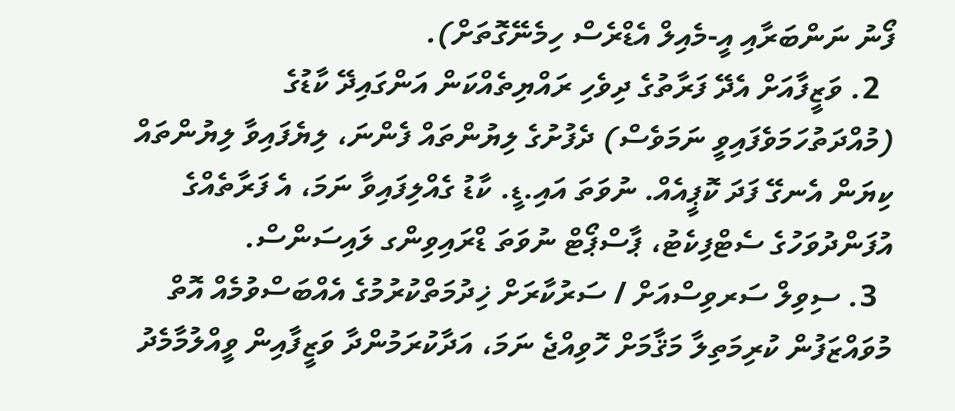ފޯނު ނަންބަރާއި އީ-މެއިލް އެޑްރެސް ހިމެނޭގޮތަށް).
  2. ވަޒީފާއަށް އެދޭ ފަރާތުގެ ދިވެހި ރައްޔިތެއްކަން އަންގައިދޭ ކާޑުގެ (މުއްދަތުހަމަވެފައިވީ ނަމަވެސް) ދެފުށުގެ ލިޔުންތައް ފެންނަ، ލިޔެފައިވާ ލިޔުންތައް ކިޔަން އެނގޭ ފަދަ ކޮޕީއެއް. ނުވަތަ އައި.ޑީ. ކާޑު ގެއްލިފައިވާ ނަމަ، އެ ފަރާތެއްގެ އުފަންދުވަހުގެ ސެޓްފިކެޓު، ޕާސްޕޯޓް ނުވަތަ ޑްރައިވިންގ ލައިސަންސް.
  3. ސިވިލް ސަރވިސްއަށް / ސަރުކާރަށް ޚިދުމަތްކުރުމުގެ އެއްބަސްވުމެއް އޮތް މުވައްޒަފުން ކުރިމަތިލާ މަޤާމަށް ހޮވިއްޖެ ނަމަ، އަދާކުރަމުންދާ ވަޒީފާއިން ވީއްލުމާމެދު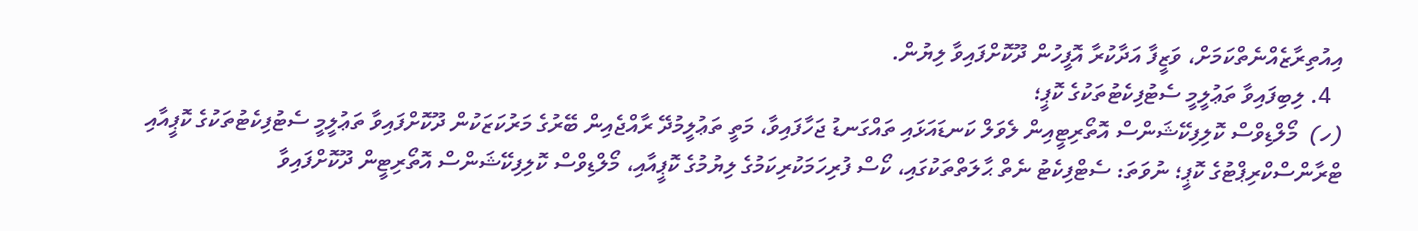އިއުތިރާޒެއްނެތްކަމަށް، ވަޒީފާ އަދާކުރާ އޮފީހުން ދޫކޮށްފައިވާ ލިޔުން.
  4. ލިބިފައިވާ ތަޢުލީމީ ސެޓުފިކެޓުތަކުގެ ކޮޕީ؛
(ހ)  މޯލްޑިވްސް ކޮލިފިކޭޝަންސް އޮތޯރިޓީއިން ލެވަލް ކަނޑައަޅައި ތައްގަނޑު ޖަހާފައިވާ، މަތީ ތަޢުލީމުދޭ ރާއްޖެއިން ބޭރުގެ މަރުކަޒަކުން ދޫކޮށްފައިވާ ތަޢުލީމީ ސެޓުފިކެޓުތަކުގެ ކޮޕީއާއި ޓްރާންސްކްރިޕްޓުގެ ކޮޕީ؛ ނުވަތަ: ސެޓްފިކެޓު ނެތް ޙާލަތްތަކުގައި، ކޯސް ފުރިހަމަކުރިކަމުގެ ލިޔުމުގެ ކޮޕީއާއި، މޯލްޑިވްސް ކޮލިފިކޭޝަންސް އޮތޯރިޓީން ދޫކޮށްފައިވާ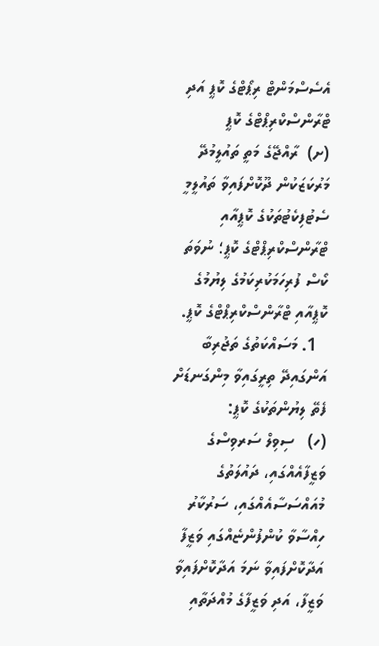އެސެސްމަންޓް ރިޕޯޓްގެ ކޮޕީ އަދި ޓްރާންސްކްރިޕްޓްގެ ކޮޕީ
(ށ)  ރާއްޖޭގެ މަތީ ތައުލީމުދޭ މަރުކަޒަކުން ދޫކޮށްފައިވާ ތައުލީމީ ސެޓުފިކެޓުތަކުގެ ކޮޕީއާއި ޓްރާންސްކްރިޕްޓްގެ ކޮޕީ؛ ނުވަތަ ކޯސް ފުރިހަމަކުރިކަމުގެ ލިޔުމުގެ ކޮޕީއާއި ޓްރާންސްކްރިޕްޓްގެ ކޮޕީ.
  1. މަސައްކަތުގެ ތަޖުރިބާ އަންގައިދޭ ތިރީގައިވާ މިންގަނޑަށް ފެތޭ ލިޔުންތަކުގެ ކޮޕީ:
(ހ)   ސިވިލް ސަރވިސްގެ ވަޒީފާއެއްގައި، ދައުލަތުގެ މުއައްސަސާއެއްގައި، ސަރުކާރު ހިއްސާވާ ކުންފުންޏެއްގައި ވަޒީފާ އަދާކޮށްފައިވާ ނަމަ އަދާކޮށްފައިވާ ވަޒީފާ، އަދި ވަޒީފާގެ މުއްދަތާއި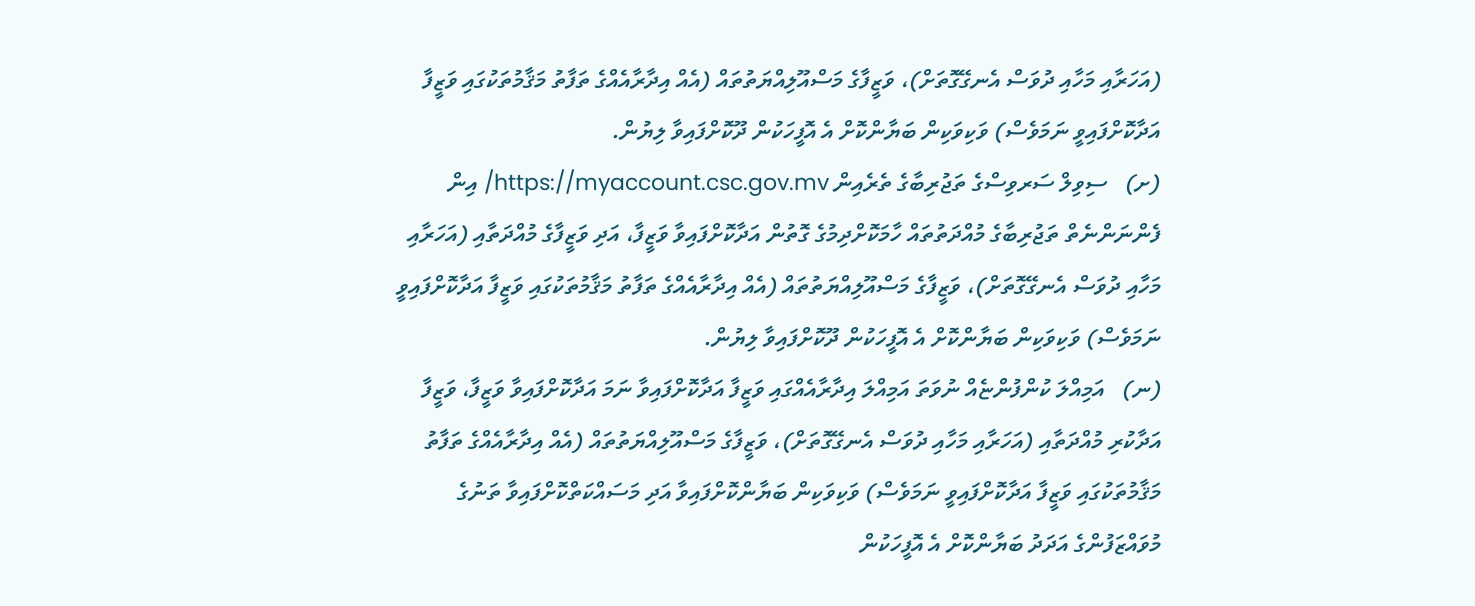(އަހަރާއި މަހާއި ދުވަސް އެނގޭގޮތަށް)، ވަޒީފާގެ މަސްއޫލިއްޔަތުތައް (އެއް އިދާރާއެއްގެ ތަފާތު މަޤާމުތަކުގައި ވަޒީފާ އަދާކޮށްފައިވީ ނަމަވެސް) ވަކިވަކިން ބަޔާންކޮށް އެ އޮފީހަކުން ދޫކޮށްފައިވާ ލިޔުން.
(ށ)   ސިވިލް ސަރވިސްގެ ތަޖުރިބާގެ ތެރެއިން https://myaccount.csc.gov.mv/ އިން ފެންނަންނެތް ތަޖުރިބާގެ މުއްދަތުތައް ހާމަކޮށްދިމުގެ ގޮތުން އަދާކޮށްފައިވާ ވަޒީފާ، އަދި ވަޒީފާގެ މުއްދަތާއި (އަހަރާއި މަހާއި ދުވަސް އެނގޭގޮތަށް)، ވަޒީފާގެ މަސްއޫލިއްޔަތުތައް (އެއް އިދާރާއެއްގެ ތަފާތު މަޤާމުތަކުގައި ވަޒީފާ އަދާކޮށްފައިވީ ނަމަވެސް) ވަކިވަކިން ބަޔާންކޮށް އެ އޮފީހަކުން ދޫކޮށްފައިވާ ލިޔުން.
(ނ)   އަމިއްލަ ކުންފުންޏެއް ނުވަތަ އަމިއްލަ އިދާރާއެއްގައި ވަޒީފާ އަދާކޮށްފައިވާ ނަމަ އަދާކޮށްފައިވާ ވަޒީފާ، ވަޒީފާ އަދާކުރި މުއްދަތާއި (އަހަރާއި މަހާއި ދުވަސް އެނގޭގޮތަށް)، ވަޒީފާގެ މަސްއޫލިއްޔަތުތައް (އެއް އިދާރާއެއްގެ ތަފާތު މަޤާމުތަކުގައި ވަޒީފާ އަދާކޮށްފައިވީ ނަމަވެސް) ވަކިވަކިން ބަޔާންކޮށްފައިވާ އަދި މަސައްކަތްކޮށްފައިވާ ތަނުގެ މުވައްޒަފުންގެ އަދަދު ބަޔާންކޮށް އެ އޮފީހަކުން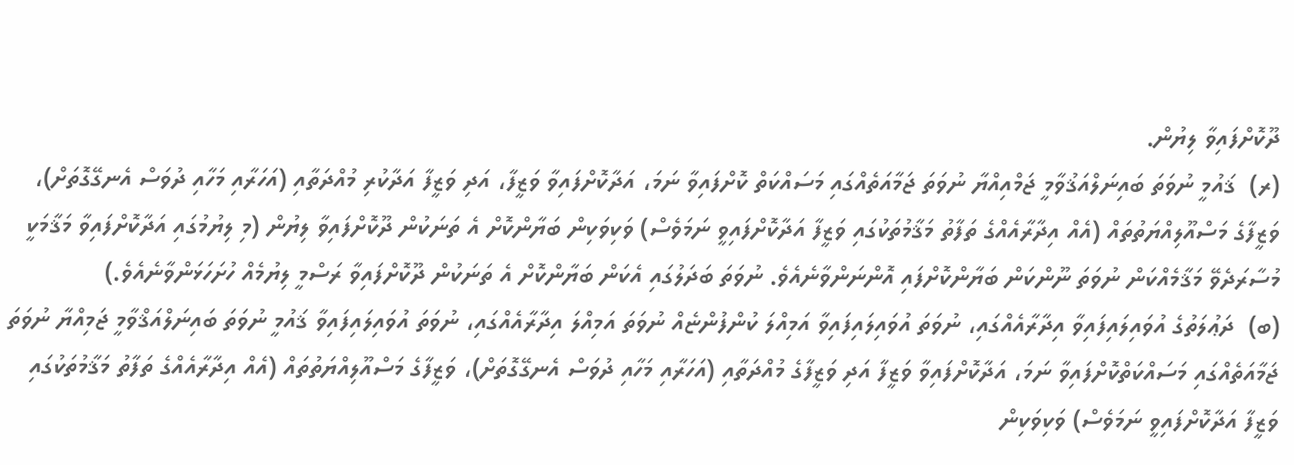ދޫކޮށްފައިވާ ލިޔުން.
(ރ)  ޤައުމީ ނުވަތަ ބައިނަލްއަޤުވާމީ ޖަމްއިއްޔާ ނުވަތަ ޖަމާއަތެއްގައި މަސައްކަތް ކޮށްފައިވާ ނަމަ، އަދާކޮށްފައިވާ ވަޒީފާ، އަދި ވަޒީފާ އަދާކުރި މުއްދަތާއި (އަހަރާއި މަހާއި ދުވަސް އެނގޭގޮތަށް)، ވަޒީފާގެ މަސްއޫލިއްޔަތުތައް (އެއް އިދާރާއެއްގެ ތަފާތު މަޤާމުތަކުގައި ވަޒީފާ އަދާކޮށްފައިވީ ނަމަވެސް) ވަކިވަކިން ބަޔާންކޮށް އެ ތަނަކުން ދޫކޮށްފައިވާ ލިޔުން (މި ލިޔުމުގައި އަދާކޮށްފައިވާ މަޤާމަކީ މުސާރަދެވޭ މަޤާމެއްކަން ނުވަތަ ނޫންކަން ބަޔާންކޮށްފައި އޮންނަންވާނެއެވެ. ނުވަތަ ބަދަލުގައި އެކަން ބަޔާންކޮށް އެ ތަނަކުން ދޫކޮށްފައިވާ ރަސްމީ ލިޔުމެއް ހުށަހަޅަންވާނެއެވެ.)
(ބ)  ދަޢުލަތުގެ އުވައިލައިފައިވާ އިދާރާއެއްގައި، ނުވަތަ އުވައިލައިފައިވާ އަމިއްލަ ކުންފުންޏެއް ނުވަތަ އަމިއްލަ އިދާރާއެއްގައި، ނުވަތަ އުވައިލައިފައިވާ ޤައުމީ ނުވަތަ ބައިނަލްއަޤްވާމީ ޖަމިއްޔާ ނުވަތަ ޖަމާއަތެއްގައި މަސައްކަތްކޮށްފައިވާ ނަމަ، އަދާކޮށްފައިވާ ވަޒީފާ އަދި ވަޒީފާގެ މުއްދަތާއި (އަހަރާއި މަހާއި ދުވަސް އެނގޭގޮތަށް)، ވަޒީފާގެ މަސްއޫލިއްޔަތުތައް (އެއް އިދާރާއެއްގެ ތަފާތު މަޤާމުތަކުގައި ވަޒީފާ އަދާކޮށްފައިވީ ނަމަވެސް) ވަކިވަކިން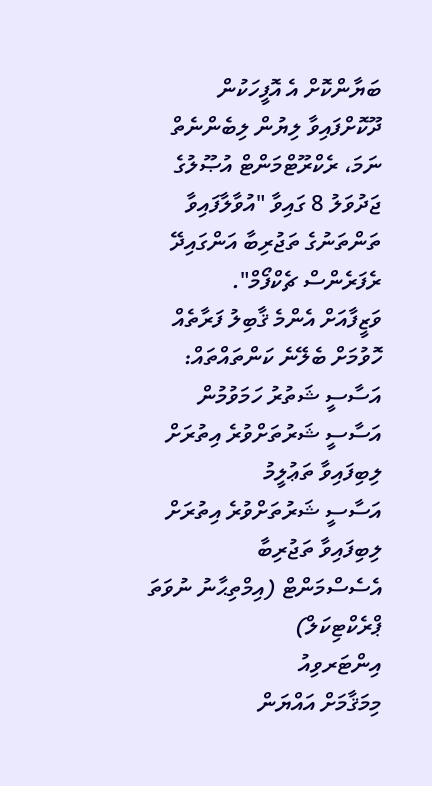ބަޔާންކޮށް އެ އޮފީހަކުން ދޫކޮށްފައިވާ ލިޔުން ލިބެންނެތް ނަމަ، ރެކްރޫޓްމަންޓް އުޞޫލުގެ ޖަދުވަލު 8 ގައިވާ "އުވާލާފައިވާ ތަންތަނުގެ ތަޖުރިބާ އަންގައިދޭ ރެފަރެންސް ޗެކްފޯމް".
ވަޒީފާއަށް އެންމެ ޤާބިލު ފަރާތެއް ހޮވުމަށް ބެލޭނެ ކަންތައްތައް:
އަސާސީ ޝަތުރު ހަމަވުމުން
އަސާސީ ޝަރުތަށްވުރެ އިތުރަށް ލިބިފައިވާ ތަޢުލީމު
އަސާސީ ޝަރުތަށްވުރެ އިތުރަށް ލިބިފައިވާ ތަޖުރިބާ
އެސެސްމަންޓް (އިމްތިޙާނު ނުވަތަ ޕްރެކްޓިކަލް)
އިންޓަރވިއު
މިމަޤާމަށް އައްޔަން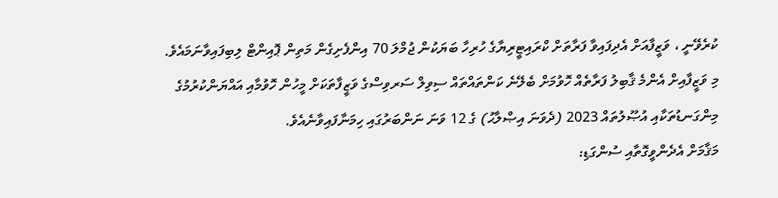ކުރެވޭނީ ، ވަޒީފާއަށް އެދިފައިވާ ފަރާތަށް ކްރައިޓީރިޔާގެ ހުރިހާ ބަޔަކުން ޖުމްލަ 70 އިންފެށިގެން މަތިން ޕޮއިންޓް ލިބިފައިވާނަމައެވެ.
މި ވަޒީފާއިށް އެންމެ ޤާބިލު ފަރާތެއް ހޮވުމަށް ބެލޭނެ ކަންތައްތައް ސިވިލް ސަރވިސްގެ ވަޒީފާތަކަށް މީހުން ހޮވުމާއި އައްޔަންކުރުމުގެ މިންގަނޑުތަކާއި އުޞޫލުތައް 2023 (ދެވަނަ އިޞްލާޙު) ގެ 12 ވަނަ ނަންބަރުގައި ހިމަނާފައިވާނެއެވެ.
މަޤާމަށް އެދެންވީގޮތާއި ސުންގަޑި: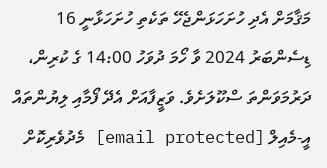މަޤާމަށް އެދި ހުށަހަޅަންޖެހޭ ތަކެތި ހުށަހަޅާނީ 16 ޑިސެންބަރު 2024 ވާ ހޯމަ ދުވަހު 14:00 ގެ ކުރިން، ދަރުމަވަންތަ ސްކޫލަށެވެ. ވަޒީފާއަށް އެދޭ ފޯމާއި ލިޔުންތައް އީ-މެއިލް [email protected] މެދުވެރިކޮށް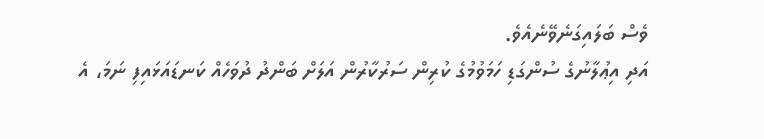ވެސް ބަލައިގަނެވޭނެއެވެ.
އަދި އިޢުލާނުގެ ސުންގަޑި ހަމަވުމުގެ ކުރިން ސަރުކާރުން އަލަށް ބަންދު ދުވަހެއް ކަނޑައަޅައިފި ނަމަ، އެ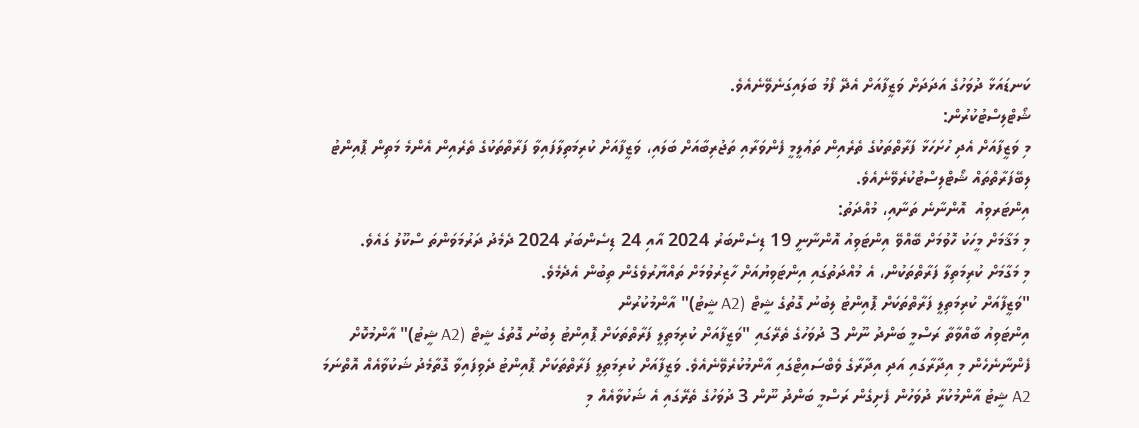ކަނޑައަޅާ ދުވަހުގެ އަދަދަށް ވަޒީފާއަށް އެދޭ ފޯމު ބަލައިގަނެވޭނެއެވެ.
ޝޯޓްލިސްޓުކުރުން:
މި ވަޒީފާއަށް އެދި ހުށަހަޅާ ފަރާތްތަކުގެ ތެރެއިން ތަޢުލީމީ ފެންވަރާއި ތަޖުރިބާއަށް ބަލައި، ވަޒީފާއަށް ކުރިމަތިލާފައިވާ ފަރާތްތަކުގެ ތެރެއިން އެންމެ މަތިން ޕޮއިންޓު ލިބޭފަރާތްތައް ޝޯޓްލިސްޓުކުރެވޭނެއެވެ.
އިންޓަރވިއު  އޮންނާނެ ތަނާއި، މުއްދަތު:
މި މަޤާމަށް މީހަކު ހޮވުމަށް ބޭއްވޭ އިންޓަވިއު އޮންނާނީ 19 ޑިސެންބަރު 2024 އާއި 24 ޑިސެންބަރު 2024 ދެމެދު ދަރުމަވަންތަ ސްކޫލު ގައެވެ.
މި މަގާމަށް ކުރިމަތިލާ ފަރާތްތަކުން، އެ މުއްދަތުގައި އިންޓަވިޔުއަށް ހާޒިރުވުމަށް ތައްޔާރުވެގެން ތިބުން އެދެމެވެ.
"ވަޒީފާއަށް ކުރިމަތިލީ ފަރާތްތަކަށް ޕޮއިންޓު ލިބުނު ގޮތުގެ ޝީޓް (A2 ޝީޓު)" އާންމުކުރުން
އިންޓަވިއު ބާއްވާތާ ރަސްމީ ބަންދު ނޫން 3 ދުވަހުގެ ތެރޭގައި "ވަޒީފާއަށް ކުރިމަތިލީ ފަރާތްތަކަށް ޕޮއިންޓު ލިބުނު ގޮތުގެ ޝީޓް (A2 ޝީޓު)" އާންމުކޮށް ފެންނާނެހެން މި އިދާރާގައި އަދި އިދާރާގެ ވެބްސައިޓްގައި އާންމުކުރެވޭނެއެވެ. ވަޒީފާއަށް ކުރިމަތިލީ ފަރާތްތަކަށް ޕޮއިންޓު ދެވިފައިވާ ގޮތާމެދު ޝަކުވާއެއް އޮތްނަމަ A2 ޝީޓު އާންމުކުރާ ދުވަހުން ފެށިގެން ރަސްމީ ބަންދު ނޫން 3 ދުވަހުގެ ތެރޭގައި އެ ޝަކުވާއެއް މި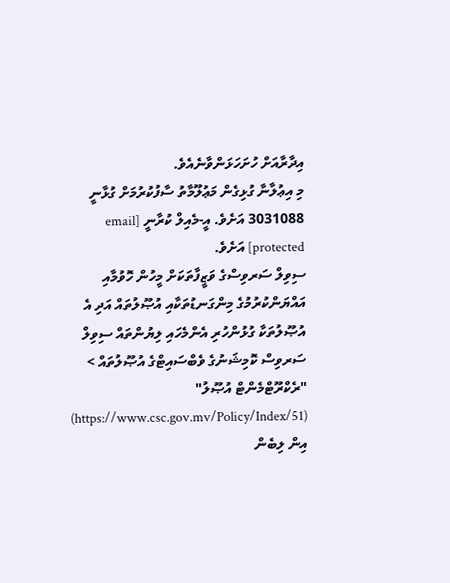އިދާރާއަށް ހުށަހަޅަންވާނެއެވެ.
މި އިޢުލާނާ ގުޅިގެން މަޢުލޫމާތު ސާފުކުރުމަށް ގުޅާނީ 3031088 އަށެވެ. އީ-މެއިލް ކުރާނީ [email protected] އަށެވެ.
ސިވިލް ސަރވިސްގެ ވަޒީފާތަކަށް މީހުން ހޮވުމާއި އައްޔަންކުރުމުގެ މިންގަނޑުތަކާއި އުޞޫލުތައް އަދި އެ އުޞޫލުތަކާ ގުޅުންހުރި އެންމެހައި ލިޔުންތައް ސިވިލް ސަރވިސް ކޮމިޝަނުގެ ވެބްސައިޓްގެ އުޞޫލުތައް > "ރެކްރޫޓްމެންޓް އުޞޫލު" (https://www.csc.gov.mv/Policy/Index/51) އިން ލިބެން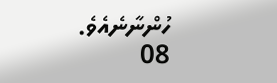ހުންނާނެއެވެ.
08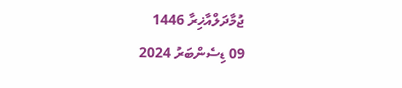ޖުމާދަލްއާޚިރާ 1446
09 ޑިސެންބަރު 2024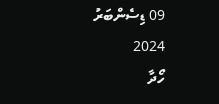09 ޑިސެންބަރު 2024
ހޯދާ